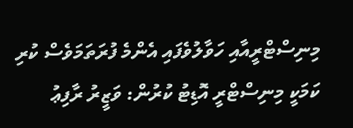މިނިސްޓްރީއާއި ހަވާލުވެފައި އެންމެ ފުރަތަމަވެސް ކުރި ކަމަކީ މިނިސްޓްރީ އޮޑިޓު ކުރުން: ވަޒީރު ރާފިޢު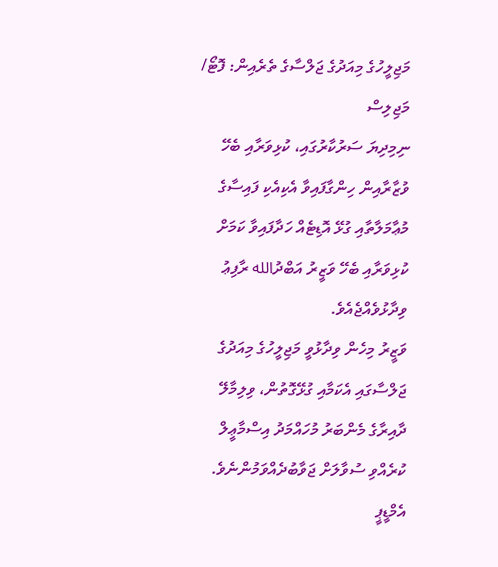މަޖިލީހުގެ މިއަދުގެ ޖަލްސާގެ ތެރެއިން: ފޮޓޯ/ މަޖިލިސް
ނިމިދިޔަ ސަރުކާރުގައި، ކުޅިވަރާއި ބެހޭ ވުޒާރާއިން ހިންގާފައިވާ އެކިއެކި ފައިސާގެ މުޢާމަލާތާއި ގުޅޭ އޮޑިޓެއް ހަދާފައިވާ ކަމަށް ކުޅިވަރާއި ބެހޭ ވަޒީރު އަބްދުالله ރާފިޢު ވިދާޅުވެއްޖެއެވެ.
ވަޒީރު މިހެން ވިދާޅުވީ މަޖިލީހުގެ މިއަދުގެ ޖަލްސާގައި އެކަމާއި ގުޅޭގޮތުން، ވިލިމާލޭ ދާއިރާގެ މެންބަރު މުހައްމަދު އިސްމާޢީލް ކުރެއްވި ސުވާލަށް ޖަވާބުދެއްވަމުންނެވެ.
އެމްޑީޕީ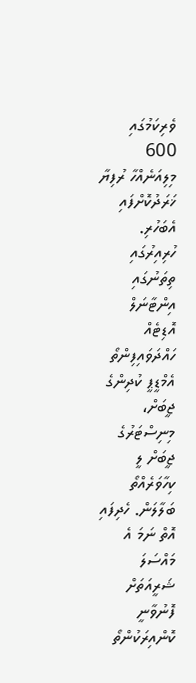ވެރިކަމުގައި 600 މިލިއަނެއްހާ ރުފިޔާ ޚަރަދުކޮށްފައި އެބަހުރި. ހުރިއިރުގައި ތިތަނުގައި އިންޓާނަލް އޮޑިޓެއް ހައްދަވައިފިންތޯ އެމްޑީޕީ ކުދިންގެ ޖީބަށް، މިނިސްޓަރުގެ ޖީބަށް ލީ ކިހާވަރެއްތޯ ބަލާލަން. ހެދިފައި އޮތް ނަމަ އެ މައްސަލަ ޝަރީއަތަށް ފޮނުވާނީ ކޮންއިރަކުންތޯ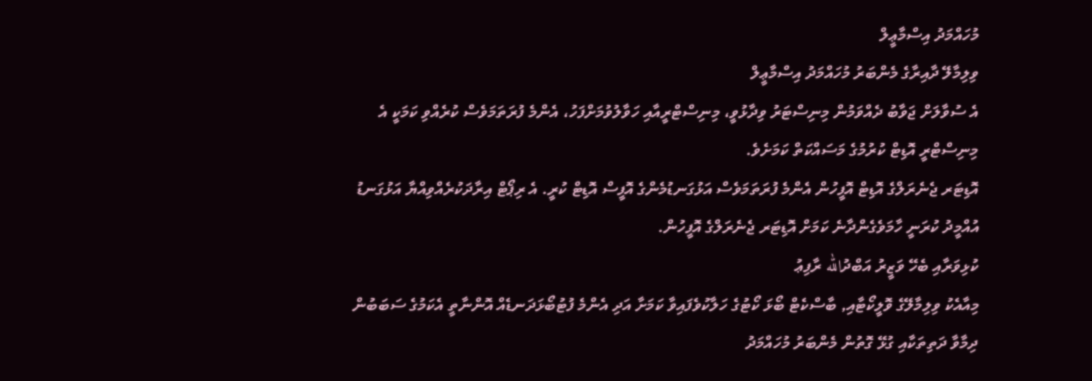މުހައްމަދު އިސްމާޢީލް
ވިލިމާލޭ ދާއިރާގެ މެންބަރު މުހައްމަދު އިސްމާޢީލް
އެ ސުވާލަށް ޖަވާބު ދެއްވަމުން މިނިސްޓަރު ވިދާޅުވީ، މިނިސްޓްރީއާއި ހަވާލުވުމަށްފަހު، އެންމެ ފުރަތަމަވެސް ކުރެއްވި ކަމަކީ އެ މިނިސްޓްރީ އޮޑިޓް ކުރުމުގެ މަސައްކަތް ކަމަށެވެ.
އޮޑިޓަރ ޖެނެރަލްގެ އޮޑިޓް އޮފީހުން އެންމެ ފުރަތަމަވެސް އަޅުގަނޑުމެންގެ އޮފީސް އޮޑިޓް ކުރީ. އެ ރިޕޯޓް އިރާދަކުރެއްވިއްޔާ އަޅުގަނޑު އުއްމީދު ކުރަނީ ހާމަވެގެންދާނެ ކަމަށް އޮޑިޓަރ ޖެނެރަލްގެ އޮފީހުން.
ކުޅިވަރާއި ބެހޭ ވަޒީރު އަބްދުالله ރާފިޢު
މިއާއެކު ވިލިމާލޭގެ ވޮލީކޯޓާއި, ބާސްކެޓް ބޯޅަ ކޯޓުގެ ހަލާކުވެފައިވާ ކަމަށާ އަދި އެންމެ ފުޓުބޯޅަދަނޑެއް އޮންނާތީ އެކަމުގެ ސަބަބުން ދިމާވާ ދަތިތަކާއި ގުޅޭ ގޮތުން މެންބަރު މުހައްމަދު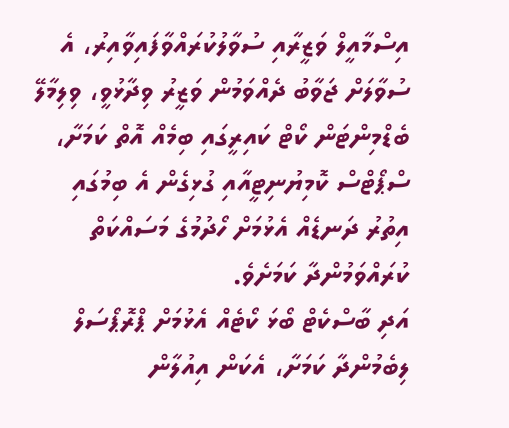އިސްމާއީލް ވަޒީރާއި ސުވާލުކުރައްވާފައިވާއިރު، އެ ސުވާލަށް ޖަވާބު ދެއްވަމުން ވަޒީރު ވިދާޅުވީ، ވިލިމާލޭ ބެޑްމިންޓަން ކޯޓް ކައިރީގައި ބިމެއް އޮތް ކަމަށާ، ސްޕޯޓްސް ކޮމިޔުނިޓީއާއި ގުޅިގެން އެ ބިމުގައި އިތުރު ދަނޑެއް އެޅުމަށް ހޯދުމުގެ މަސައްކަތް ކުރައްވަމުންދާ ކަމަށެވެ.
އަދި ބާސްކެޓް ބޯޅަ ކޯޓެއް އެޅުމަށް ޕްރޮޕޯސަލް ލިބެމުންދާ ކަމަށާ، އެކަން އިއުލާން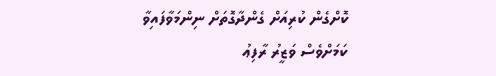ކޮށްގެން ކުރިއަށް ގެންދާގޮތަށް ނިންމަވާފައިވާ ކަމަށްވެސް ވަޒީރު ރާފިޢު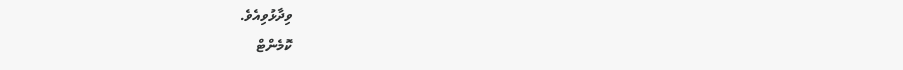ވިދާޅުވިއެވެ.
ކޮމެންޓް